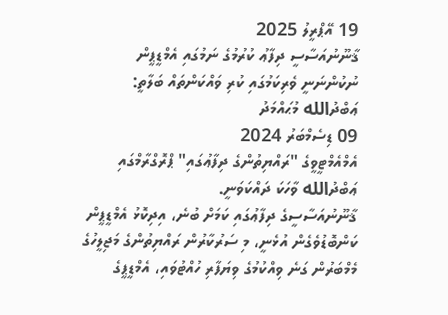19 އޭޕްރީލު 2025
ޤާނޫނުއަސާސީ ދިފާޢު ކުރުމުގެ ނަމުގައި އެމްޑީޕީން ނުކުންނަނީ ވެރިކަމުގައި ކުރި ވައްކަންތައް ބަލާތީ: ޢަބްދުالله މުޙައްމަދު
09 ޑިސެމްބަރު 2024
އެމްއެމްޓީވީގެ "ރައްޔިތުންގެ ދިފާޢުގައި" ޕްރޮގްރާމްގައި ޢަބްދުالله ވާހަކަ ދައްކަވަނީ.
ޤާނޫނުއަސާސީގެ ދިފާޢުގައި ކަމަށް ބުނެ، އިދިކޮޅު އެމްޑީޕީން ކަންބޮޑުވެގެން އުޅެނީ، މި ސަރުކާރުން ރައްޔިތުންގެ މަޖިލީހުގެ މެމްބަރުން ގަނެ ވިއްކުމުގެ ވިޔަފާރި ހުއްޓުވައި، އެމްޑީޕީގެ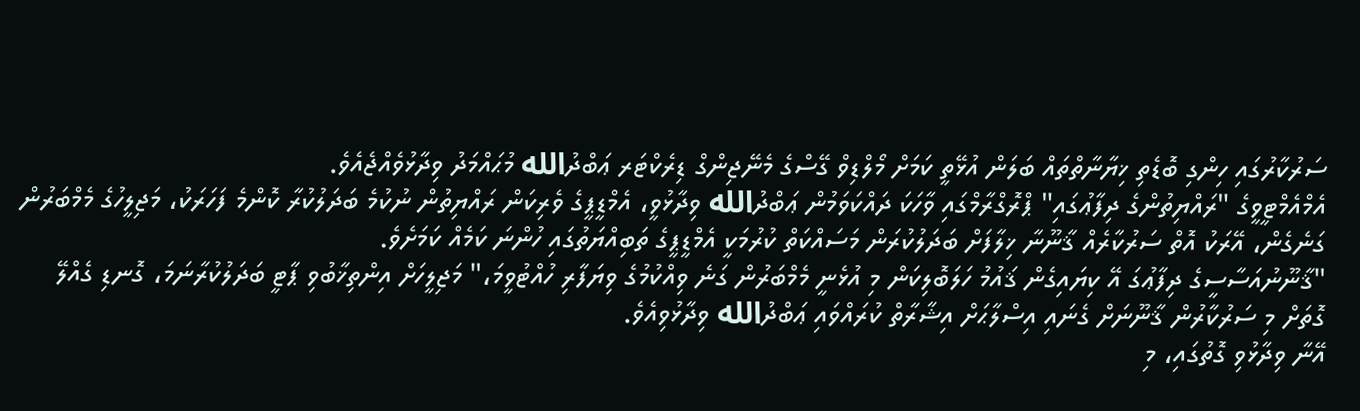ސަރުކާރުގައި ހިންގި ބޮޑެތި ޚިޔާނާތްތައް ބަލަން އުޅޭތީ ކަމަށް މޯލްޑިވް ގޭސްގެ މެނޭޖިންގް ޑިރެކްޓަރ ޢަބްދުالله މުޙައްމަދު ވިދާޅުވެއްޖެއެވެ.
އެމްއެމްޓީވީގެ "ރައްޔިތުންގެ ދިފާޢުގައި" ޕްރޮގްރާމްގައި ވާހަކަ ދައްކަވަމުން ޢަބްދުالله ވިދާޅުވީ، އެމްޑީޕީގެ ވެރިކަން ރައްޔިތުން ނުކުމެ ބަދަލުކުރާ ކޮންމެ ފަހަރަކު، މަޖިލީހުގެ މެމްބަރުން ގަނެގެން، އޭރަކު އޮތް ސަރުކާރެއް ޤާނޫނާ ޚިލާފަށް ބަދަލުކުރަން މަސައްކަތް ކުރުމަކީ އެމްޑީޕީގެ ތަބިއްޔަތުގައި ހުންނަ ކަމެއް ކަމަށެވެ.
"ޤާނޫނުއަސާސީގެ ދިފާޢުގަ އޭ ކިޔައިގެން ޤައުމު ހަލަބޮލިކަން މި އުޅެނީ މެމްބަރުން ގަނެ ވިއްކުމުގެ ވިޔަފާރި ހުއްޓުވީމަ،" މަޖިލީހަށް އިންތިޚާބުވި ޕާޓީ ބަދަލުކުރާނަމަ، ގޮނޑި ގެއްލޭ ގޮތަށް މި ސަރުކާރުން ޤާނޫނަށް ގެނައި އިސްލާޙަށް އިޝާރާތް ކުރައްވައި ޢަބްދުالله ވިދާޅުވިއެވެ.
އޭނާ ވިދާޅުވި ގޮތުގައި، މި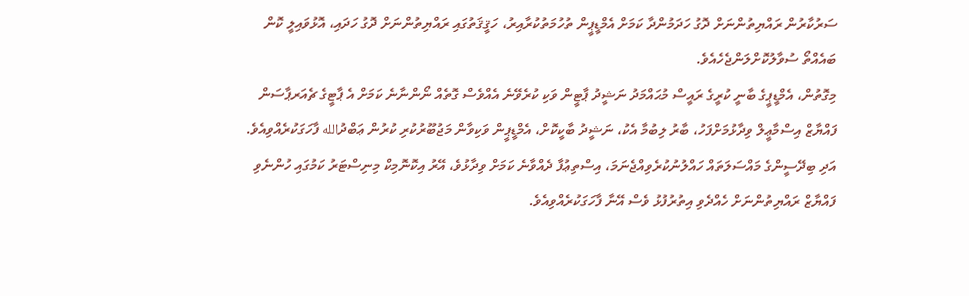ސަރުކާރުން ރައްޔިތުންނަށް ދޮގު ހަދަމުންދާ ކަމަށް އެމްޑީޕީން ތުހުމަތުކުރާއިރު، ހަޤީޤަތުގައި ރައްޔިތުންނަށް ދޮގު ހަދައި، އޮޅުވައިލީ ކޮން ބައެއްތޯ ސުވާލުކޮށްލަންޖެހެއެވެ.
މިގޮތުން، އެމްޑީޕީގެ ބާނީ ކުރީގެ ރައީސް މުޙައްމަދު ނަޝީދު ޕާޓީން ވަކި ކުރެވޭނެ އެއްވެސް ގޮތެއް ނޯންނާނެ ކަމަށް އެ ޕާޓީގެ ޗެއަރޕާސަން ފައްޔާޒް އިސްމާޢީލް ވިދާޅުމަށްފަހު، ބާރު ލިބުމާ އެކު، ނަޝީދު ބާކީކޮށް، އެމްޑީޕީން ވަކިވާން މަޖުބޫރުކުރި ކުރުން ޢަބްދުالله ފާހަގަކުރެއްވިއެވެ.
އަދި ބިދޭސީންގެ މައްސަލަތައް ހައްލުނުކުރެވިއްޖެނަމަ، އިސްތިޢުފާ ދެއްވާނެ ކަމަށް ވިދާޅުވެ، އޭރު އިކޮނޮމިކް މިނިސްޓަރު ކަމުގައި ހުންނެވި ފައްޔާޒް ރައްޔިތުންނަށް ހެއްދެވި އިތުރުފުޅު ވެސް އޭނާ ފާހަގަކުރެއްވިއެވެ.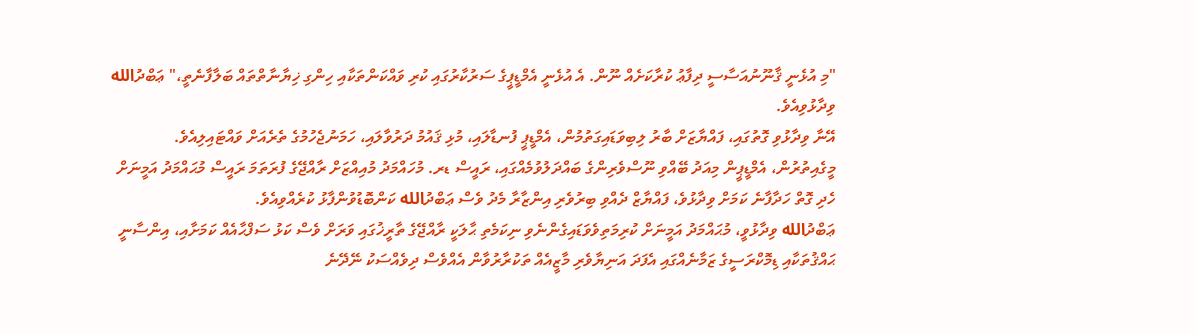"މި އުޅެނީ ޤާނޫނުއަސާސީ ދިފާޢު ކުރާކަށެއް ނޫން. އެ އުޅެނީ އެމްޑީޕީގެ ސަރުކާރުގައި ކުރި ވައްކަންތަކާއި ހިންގި ޚިޔާނާތްތައް ބަލާފާނެތީ،" ޢަބްދުالله ވިދާޅުވިއެވެ.
އޭނާ ވިދާޅުވި ގޮތުގައި، ފައްޔާޒަށް ބާރު ލިބިވަޑައިގަތުމުން، އެމްޑީޕީ ފުނޑާލައި، މުޅި ޤައުމު ދަރުވާލައި، ހަމަނުޖެހުމުގެ ތެރެއަށް ވައްޓައިލިއެވެ.
މީގެއިތުރުން، އެމްޑީޕީން މިއަދު ބޭއްވި ނޫސްވެރިންގެ ބައްދަލުވުމެއްގައި، ރައީސް ޑރ. މުހައްމަދު މުއިއްޒަށް ރާއްޖޭގެ ފުރަތަމަ ރައީސް މުޙައްމަދު އަމީނަށް ހެދި ގޮތް ހަދާފާނެ ކަމަށް ވިދާޅުވެ، ފައްޔާޒް ދެއްވި ބިރުވެރި އިންޒާރާ މެދު ވެސް ޢަބްދުالله ކަންބޮޑުވުންފާޅު ކުރެއްވިއެވެ.
ޢަބްދުالله ވިދާޅުވީ، މުޙައްމަދު އަމީނަށް ކުރިމަތިވެވަޑައިގެންނެވި ނިކަމެތި ޙާލަކީ ރާއްޖޭގެ ތާރީޚުގައި ވަރަށް ވެސް ކަޅު ސަފްޙާއެއް ކަމަށާއި، އިންސާނީ ޙައްޤުތަކާއި ޑިމޮކްރަސީގެ ޒަމާނެއްގައި އެފަދަ އަނިޔާވެރި މާޒީއެއް ތަކުރާރުވާން އެއްވެސް ދިވެއްސަކު ނޭދޭނެ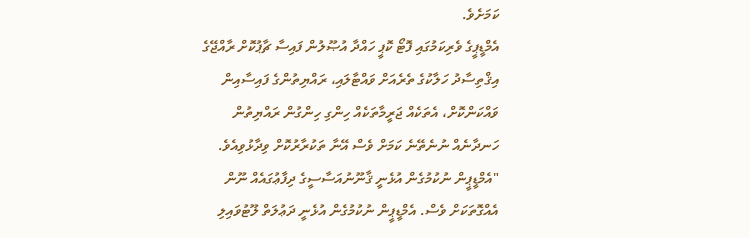ކަމަށެވެ.
އެމްޑީޕީގެ ވެރިކަމުގައި ފޮޓޯ ކޮޕީ ހައްދާ އުޞޫލުން ފައިސާ ޗާޕުކޮށް ރާއްޖޭގެ އިޤްތިސާދު ހަލާކުގެ ތެރެއަށް ވައްޓާލައި، ރައްޔިތުންގެ ފައިސާއިން ވައްކަންކޮށް، އެތަކެއް ޖަރީމާތަކެއް ހިންގި ހިންގުން ރައްޔިތުން ހަނދާނެއް ނުނެތޭނެ ކަމަށް ވެސް އޭނާ ތަކުރާރުކޮށް ވިދާޅުވިއެވެ.
"އެމްޑީޕީން ނުކުމުގެން އުޅެނީ ޤާނޫނުއަސާސީގެ ދިފާޢުގައެއް ނޫން އެއްގޮތަކަށް ވެސް. އެމްޑީޕީން ނުކުމުގެން އުޅެނީ ދަޢުލަތް ލޫޓުވައިލި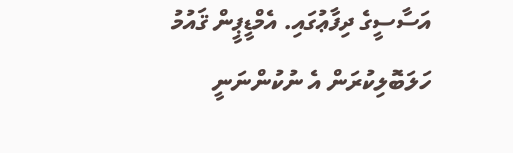އަސާސީގެ ދިފާޢުގައި. އެމްޑީޕީން ޤައުމު ހަލަބޮލިކުރަން އެ ނުކުންނަނީ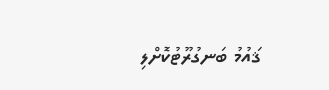ޤައުމު ބަނގުރޫޓުކޮށްލި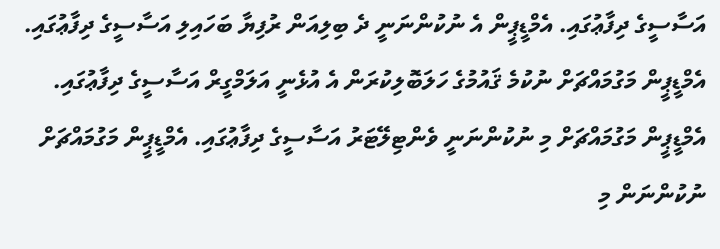އަސާސީގެ ދިފާޢުގައި. އެމްޑީޕީން އެ ނުކުންނަނީ ދެ ބިލިއަން ރުފިޔާ ބަހައިލި އަސާސީގެ ދިފާޢުގައި. އެމްޑީޕީން މަގުމައްޗަށް ނުކުމެ ޤައުމުގެ ހަލަބޮލިކުރަން އެ އުޅެނީ އަލަމްގީރް އަސާސީގެ ދިފާޢުގައި. އެމްޑީޕީން މަގުމައްޗަށް މި ނުކުންނަނީ ވެންޓިލޭޓަރު އަސާސީގެ ދިފާޢުގައި. އެމްޑީޕީން މަގުމައްޗަށް ނުކުންނަން މި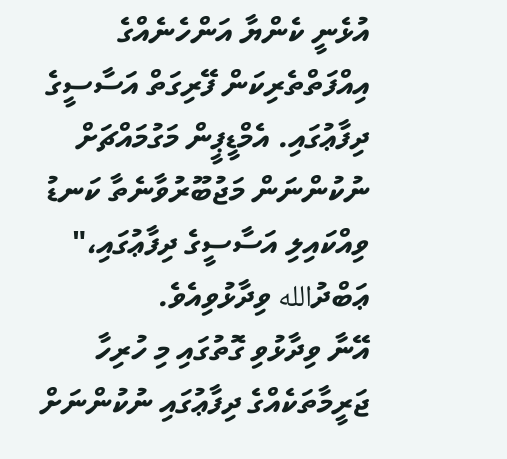އުޅެނީ ކެންޔާ އަންހެނެއްގެ އިއްފަތްތެރިކަން ފޭރިގަތް އަސާސީގެ ދިފާޢުގައި. އެމްޑީޕީން މަގުމައްޗަށް ނުކުންނަން މަޖުބޫރުވާނެތާ ކަނޑު ވިއްކައިލި އަސާސީގެ ދިފާޢުގައި،" ޢަބްދުالله ވިދާޅުވިއެވެ.
އޭނާ ވިދާޅުވި ގޮތުގައި މި ހުރިހާ ޖަރީމާތަކެއްގެ ދިފާޢުގައި ނުކުންނަށް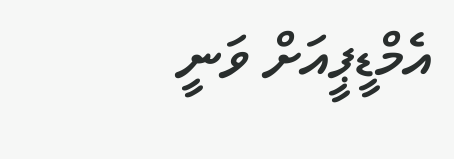އެމްޑީޕީއަށް ވަނީ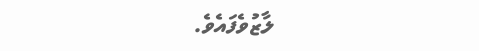ލާޒުވެފައެވެ.